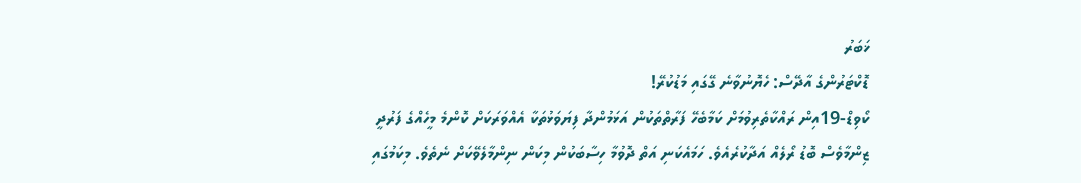ޚަބަރު
ޑޮކްޓަރުންގެ އާދޭސް: ހެޔޮނުވާނެ ގޭގައި މަޑުކުރޭ!
ކޯވިޑް-19އިން ރައްކާތެރިވުމަށް ކަމާބެހޭ ފަރާތްތަކުން އަޅަމުންދާ ފިޔަވަޅުތަކާ އެއްވަރަކަށް ކޮންމެ މީހެއްގެ ފަރުދީ ޒިންމާވެސް ބޮޑު ރޯލެއް އަދާކުރެއެވެ. ހަމައެކަނި އަތް ދޮވުމާ ހިސާބަކުން މިކަން ނިންމާލެވޭކަށް ނެތެވެ. މިކަމުގައި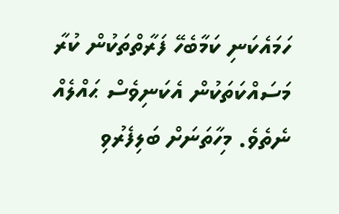ހަމައެކަނި ކަމާބެހޭ ފަރާތްތަކުން ކުރާ މަސައްކަތަކުން އެކަނިވެސް ޙައްލެއް ނެތެވެ. މިހާތަނަށް ބަލިފެރުވި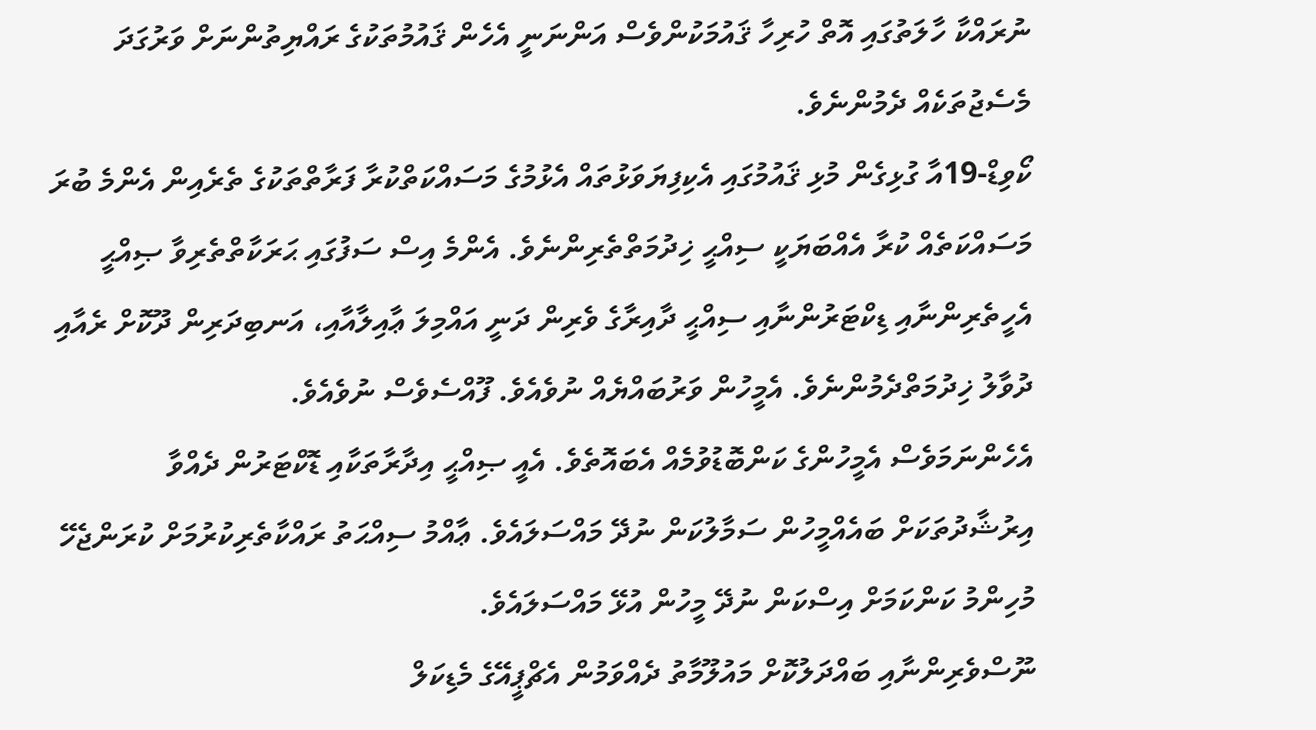ނުރައްކާ ހާލަތުގައި އޮތް ހުރިހާ ޤައުމަކުންވެސް އަންނަނީ އެހެން ޤައުމުތަކުގެ ރައްޔިތުންނަށް ވަރުގަދަ މެސެޖުތަކެއް ދެމުންނެވެ.
ކޯވިޑް-19އާ ގުޅިގެން މުޅި ޤައުމުގައި އެކިފިޔަވަޅުތައް އެޅުމުގެ މަސައްކަތްކުރާ ފަރާތްތަކުގެ ތެރެއިން އެންމެ ބުރަ މަސައްކަތެއް ކުރާ އެއްބަޔަކީ ސިއްޙީ ޚިދުމަތްތެރިންނެވެ. އެންމެ އިސް ސަފުގައި ޙަރަކާތްތެރިވާ ޞިއްޙީ އެހީތެރިންނާއި ޑިކްޓަރުންނާއި ސިއްޙީ ދާއިރާގެ ވެރިން ދަނީ އައްމިލަ ޢާއިލާއާއި، އަނބިދަރިން ދޫކޮށް ރެއާއި ދުވާލު ޚިދުމަތްދެމުންނެވެ. އެމީހުން ވަރުބައްޔެއް ނުވެއެވެ. ފޫއްސެވެސް ނުވެއެވެ.
އެހެންނަމަވެސް އެމީހުންގެ ކަންބޮޑުވުމެއް އެބައޮތެވެ. އެއީ ޞިއްޙީ އިދާރާތަކާއި ޑޮކްޓަރުން ދެއްވާ އިރުޝާދުތަކަށް ބައެއްމީހުން ސަމާލުކަން ނުދޭ މައްސަލައެވެ. ޢާއްމު ސިއްޙަތު ރައްކާތެރިކުރުމަށް ކުރަންޖެހޭ މުހިންމު ކަންކަމަށް އިސްކަން ނުދޭ މީހުން އުޅޭ މައްސަލައެވެ.
ނޫސްވެރިންނާއި ބައްދަލުކޮށް މައުލޫމާތު ދެއްވަމުން އެޗްޕީއޭގެ މެޑިކަލް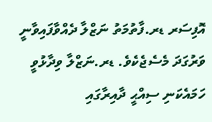އޮފިސަރ ޑރ.ފާތުމަތު ނަޒްލާ ދެއްވާފައިވާނީ ވަރުގަދަ މެސެޖެކެވެ. ޑރ.ނަޒްލާ ވިދާޅުވީ ހަމައެކަނި ސިއްޙީ ދާއިރާގައި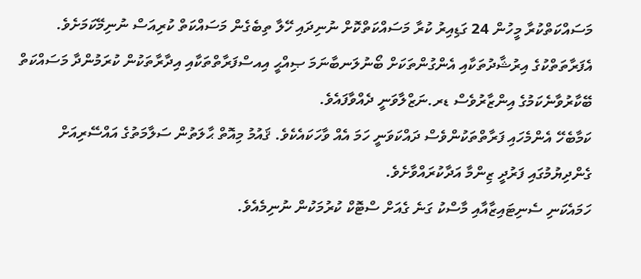މަސައްކަތްކުރާ މީހުން 24 ގަޑިއިރު ކުރާ މަސައްކަތްކޮށް ނުނިދައި ހޭލާ ތިބެގެން މަސައްކަތް ކުރިއަސް ނުނިމޭކަމަށެވެ. އެފަރާތަތްކުގެ އިރުޝާދުތަކާއި އެންގުންތަކަށް ބޯނުލަނބާނަމަ ޞިއްޙީ އިއސްފަރާތްތަކާއި އިދާރާތަކުން ކުރަމުންދާ މަސައްކަތް ބޭކާރުވާނެކަމުގެ އިންޒާރުވެސް ޑރ.ނަޒްލާވަނީ ދެއްވާފައެވެ.
ކަމާބެހޭ އެންމެހައި ފަރާތްތަކުންވެސް ދައްކަވަނީ ހަމަ އެއް ވާހަކައެކެވެ. ޤައުމު މިއޮތް ޙާލަތުން ސަލާމަތުގެ އައްސޭރިއަށް ގެންދިޔުމުގައި ފަރުދީ ޒިންމާ އަދާކުރައްވާށެވެ.
ހަމައެކަނި ސެނިޓައިޒާއާއި މާސްކު ގަނެ ގެއަށް ސްޓޮކް ކުރުމަކުން ނުނިމެއެވެ.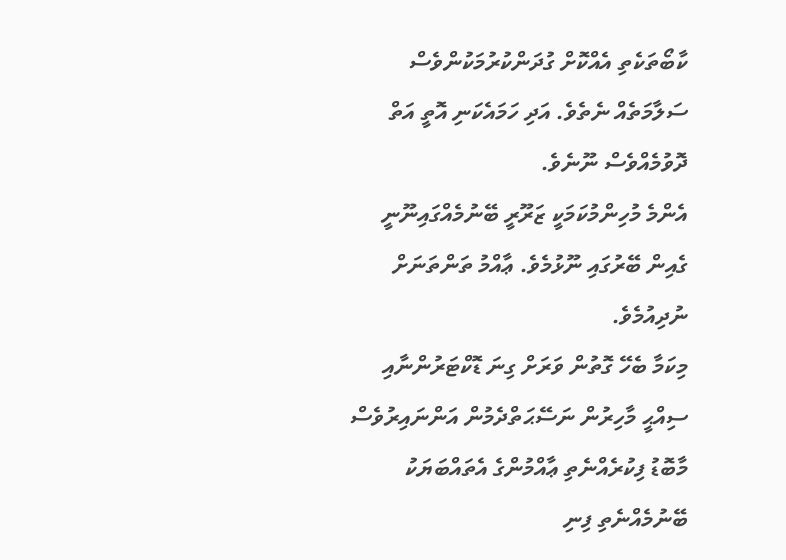ކާބޯތަކެތި އެއްކޮށް ގުދަންކުރުމަކުންވެސް ސަލާމަތެއް ނެތެވެ. އަދި ހަމައެކަނި އޮތީ އަތް ދޮވުމެއްވެސް ނޫނެވެ.
އެންމެ މުހިންމުކަމަކީ ޒަރޫރީ ބޭނުމެއްގައިނޫނީ ގެއިން ބޭރުގައި ނޫޅުމެވެ. ޢާއްމު ތަންތަނަށް ނުދިއުމެވެ.
މިކަމާ ބެހޭ ގޮތުން ވަރަށް ގިނަ ޑޮކްޓަރުންނާއި ސިއްޙީ މާހިރުން ނަސޭޙަތްދެމުން އަންނައިރުވެސް މާބޮޑު ފިކުރެއްނެތި ޢާއްމުންގެ އެތައްބަޔަކު ބޭނުމެއްނެތި ފިނި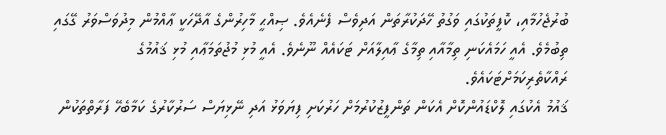ބުރުޖެހުމާއި، ކޮފީތަކުގައި ވަގުތު ހޭދަކުރާތަން އަދިވެސް ފެނެއެވެ. ޞިއްޙީ މާހިރުންގެ އާދޭހަކީ ޢާއްމުން މިދުވަސްވަރު ގޭގައި ތިބުމެވެ. އެއީ ހަމައެކަނި ތިމާއާއި ތިމާގެ ޢާއިލާއަށް ޓަކައެއް ނޫނެވެ. އެއީ މުޅި މުޖުތަމަޢާއި މުޅި ޤައުމުގެ ރައްކާތެރިކަމަށްޓަކައެވެ.
ޤައުމު އެކުގައި ލޮކްޑައުންކޮށް އެކަން ތަންފީޒުކުރުމަށް ހަރުކަށި ފިޔަވަޅު އަދި ނޭޅިޔަސް ސަރުކާރުގެ ކަމާބެހޭ ފަރާތްތަކުން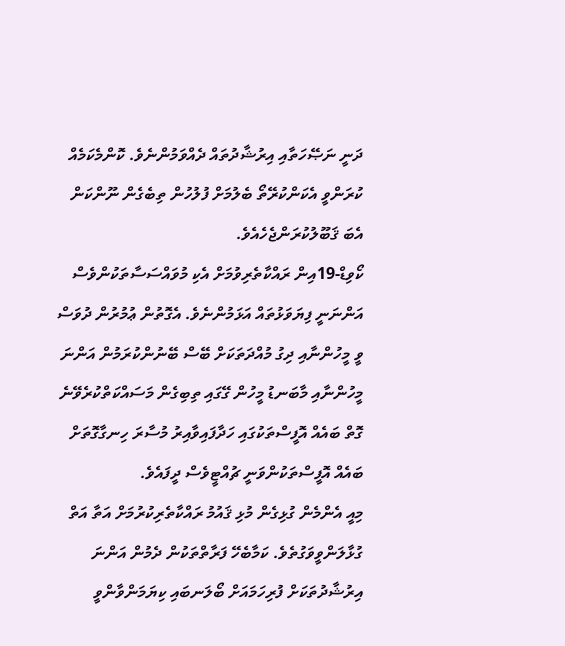ދަނީ ނަޞޭހަތާއި އިރުޝާދުތައް ދެއްވަމުންނެވެ. ކޮންމެކަމެއް ކުރަންވީ އެކަންކުރޭތޯ ބެލުމަށް ފުލުހުން ތިބެގެން ނޫންކަން އެބަ ޤަބޫލުކުރަންޖެހެއެވެ.
ކޯވިޑް-19އިން ރައްކާތެރިވުމަށް އެކި މުވައްސަސާތަކުންވެސް އަންނަނީ ފިޔަވަޅުތައް އަޅަމުންނެވެ. އެގޮތުން ޢުމުރުން ދުވަސް ވީ މީހުންނާއި ދިގު މުއްދަތަކަށް ބޭސް ބޭނުންކުރަމުން އަންނަ މީހުންނާއި މާބަނޑު މީހުން ގޭގައި ތިބިގެން މަސައްކަތްކުރެވޭނެ ގޮތް ބައެއް އޮފީސްތަކުގައި ހަދާފައިވާއިރު މުސާރަ ހިނގާގޮތަށް ބައެއް އޮފީސްތަކުންވަނީ ޗުއްޓީވެސް ދީފައެވެ.
މިއީ އެންމެން ގުޅިގެން މުޅި ޤައުމު ރައްކާތެރިކުރުމަށް އަތާ އަތް ގުޅާލަންވީވަގުތެވެ. ކަމާބެހޭ ފަރާތްތަކުން ދެމުން އަންނަ އިރުޝާދުތަކަށް ފުރިހަމައަށް ބޯލަނބައި ކިޔަމަންވާންވީ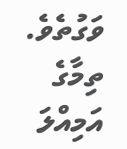ވަގުތެވެ. ތިމާގެ އަމިއްލަ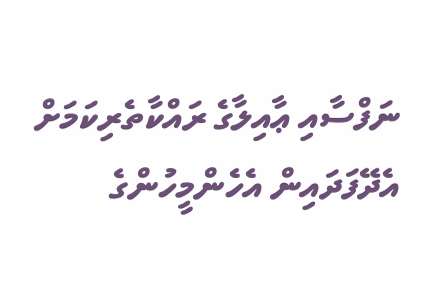ނަފްސާއި ޢާއިލާގެ ރައްކާތެރިކަމަށް އެދޭފަދައިން އެހެންމީހުންގެ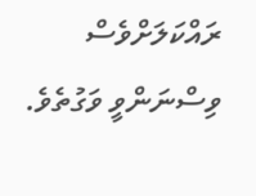ރައްކަލަށްވެސް ވިސްނަންވީ ވަގުތެވެ.